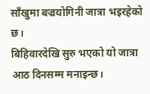साँखुमा बज्रयोगिनी जात्रा भइरहेको छ।
बिहिवारदेखि सुरु भएको यो जात्रा आठ दिनसम्म मनाइन्छ।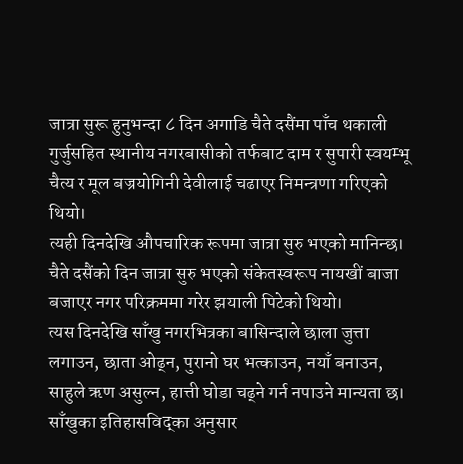जात्रा सुरू हुनुभन्दा ८ दिन अगाडि चैते दसैंमा पाँच थकाली गुर्जुसहित स्थानीय नगरबासीको तर्फबाट दाम र सुपारी स्वयम्भू चैत्य र मूल बज्रयोगिनी देवीलाई चढाएर निमन्त्रणा गरिएको थियो।
त्यही दिनदेखि औपचारिक रूपमा जात्रा सुरु भएको मानिन्छ।
चैते दसैंको दिन जात्रा सुरु भएको संकेतस्वरूप नायखीं बाजा बजाएर नगर परिक्रममा गरेर झयाली पिटेको थियो।
त्यस दिनदेखि साँखु नगरभित्रका बासिन्दाले छाला जुत्ता लगाउन, छाता ओढ्न, पुरानो घर भत्काउन, नयाँ बनाउन, साहुले ऋण असुल्न, हात्ती घोडा चढ्ने गर्न नपाउने मान्यता छ।
साँखुका इतिहासविद्का अनुसार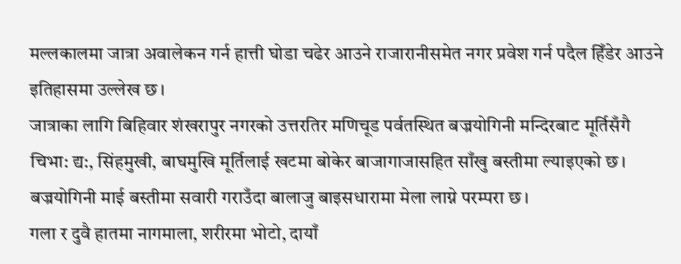मल्लकालमा जात्रा अवालेकन गर्न हात्ती घोडा चढेर आउने राजारानीसमेत नगर प्रवेश गर्न पदैल हिँडेर आउने इतिहासमा उल्लेख छ।
जात्राका लागि बिहिवार शंखरापुर नगरको उत्तरतिर मणिचूड पर्वतस्थित बज्रयोगिनी मन्दिरबाट मूर्तिसँगै चिभा: द्य:, सिंहमुखी, बाघमुखि मूर्तिलाई खटमा बोकेर बाजागाजासहित साँखु बस्तीमा ल्याइएको छ।
बज्रयोगिनी माई बस्तीमा सवारी गराउँदा बालाजु बाइसधारामा मेला लाग्ने परम्परा छ।
गला र दुवै हातमा नागमाला, शरीरमा भोटो, दायाँ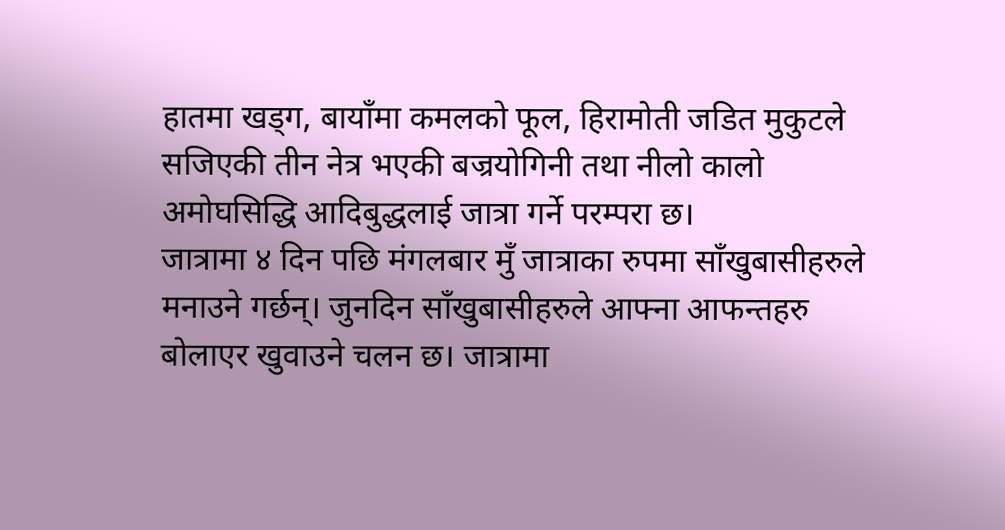हातमा खड्ग, बायाँमा कमलको फूल, हिरामोती जडित मुकुटले सजिएकी तीन नेत्र भएकी बज्रयोगिनी तथा नीलो कालो अमोघसिद्धि आदिबुद्धलाई जात्रा गर्ने परम्परा छ।
जात्रामा ४ दिन पछि मंगलबार मुँ जात्राका रुपमा साँखुबासीहरुले मनाउने गर्छन्। जुनदिन साँखुबासीहरुले आफ्ना आफन्तहरु बोलाएर खुवाउने चलन छ। जात्रामा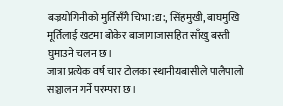बज्रयोगिनीको मुर्तिसँगै चिभा:द्य:, सिंहमुखी, बाघमुखि मूर्तिलाई खटमा बोकेर बाजागाजासहित साँखु बस्ती घुमाउने चलन छ।
जात्रा प्रत्येक वर्ष चार टोलका स्थानीयबासीले पालैपालो सञ्चालन गर्ने परम्परा छ।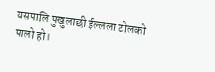यसपालि पुखुलाछी ईल्लला टोलको पालो हो।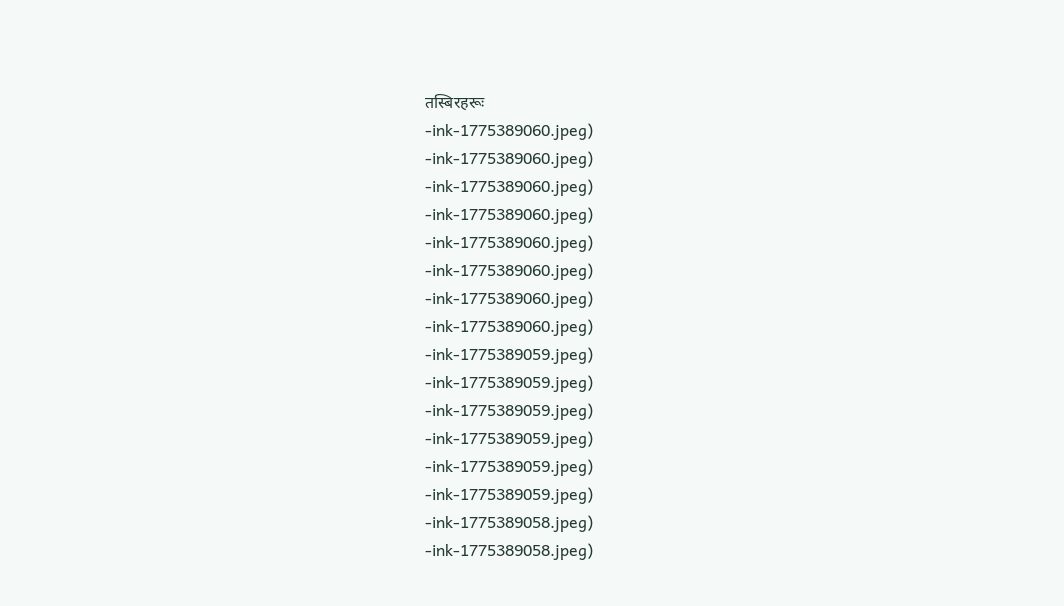तस्बिरहरूः
-ink-1775389060.jpeg)
-ink-1775389060.jpeg)
-ink-1775389060.jpeg)
-ink-1775389060.jpeg)
-ink-1775389060.jpeg)
-ink-1775389060.jpeg)
-ink-1775389060.jpeg)
-ink-1775389060.jpeg)
-ink-1775389059.jpeg)
-ink-1775389059.jpeg)
-ink-1775389059.jpeg)
-ink-1775389059.jpeg)
-ink-1775389059.jpeg)
-ink-1775389059.jpeg)
-ink-1775389058.jpeg)
-ink-1775389058.jpeg)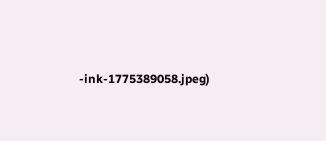-ink-1775389058.jpeg)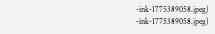-ink-1775389058.jpeg)
-ink-1775389058.jpeg)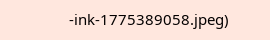-ink-1775389058.jpeg)